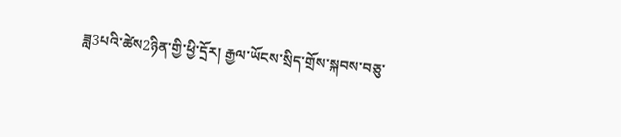ཟླ3པའི་ཚེས2ཉིན་གྱི་ཕྱི་དྲོར། རྒྱལ་ཡོངས་སྲིད་གྲོས་སྐབས་བཅུ་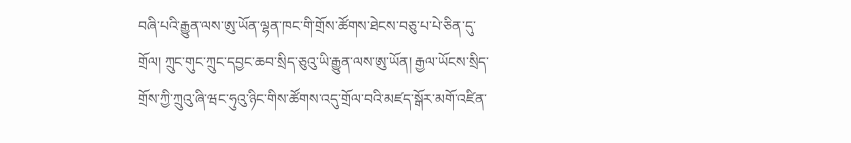བཞི་པའི་རྒྱུན་ལས་ཨུ་ཡོན་ལྷན་ཁང་གི་གྲོས་ཚོགས་ཐེངས་བཅུ་པ་པེ་ཅིན་དུ་གྲོལ། ཀྲུང་གུང་ཀྲུང་དབྱང་ཆབ་སྲིད་ཅུའུ་ཡི་རྒྱུན་ལས་ཨུ་ཡོན། རྒྱལ་ཡོངས་སྲིད་གྲོས་ཀྱི་ཀྲུའུ་ཞི་ཝང་ཧུའུ་ཉིང་གིས་ཚོགས་འདུ་གྲོལ་བའི་མཛད་སྒོར་མགོ་འཛིན་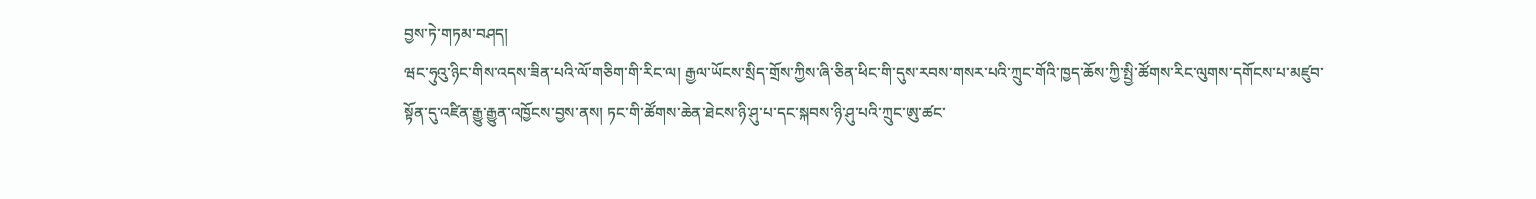བྱས་ཏེ་གཏམ་བཤད།
ཝང་ཧུའུ་ཉིང་གིས་འདས་ཟིན་པའི་ལོ་གཅིག་གི་རིང་ལ། རྒྱལ་ཡོངས་སྲིད་གྲོས་ཀྱིས་ཞི་ཅིན་ཕིང་གི་དུས་རབས་གསར་པའི་ཀྲུང་གོའི་ཁྱད་ཆོས་ཀྱི་སྤྱི་ཚོགས་རིང་ལུགས་དགོངས་པ་མཛུབ་སྟོན་དུ་འཛིན་རྒྱུ་རྒྱུན་འཁྱོངས་བྱས་ནས། ཏང་གི་ཚོགས་ཆེན་ཐེངས་ཉི་ཤུ་པ་དང་སྐབས་ཉི་ཤུ་པའི་ཀྲུང་ཨུ་ཚང་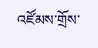འཛོམས་གྲོས་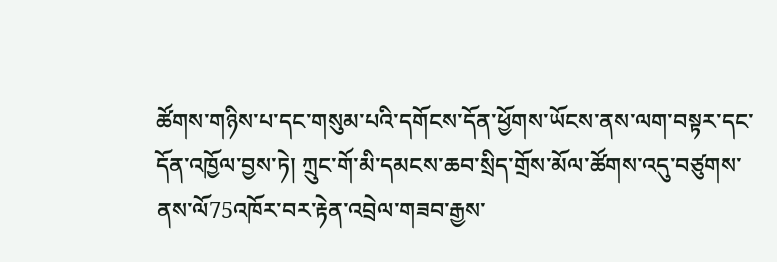ཚོགས་གཉིས་པ་དང་གསུམ་པའི་དགོངས་དོན་ཕྱོགས་ཡོངས་ནས་ལག་བསྟར་དང་དོན་འཁྱོལ་བྱས་ཏེ། ཀྲུང་གོ་མི་དམངས་ཆབ་སྲིད་གྲོས་མོལ་ཚོགས་འདུ་བཙུགས་ནས་ལོ75འཁོར་བར་རྟེན་འབྲེལ་གཟབ་རྒྱས་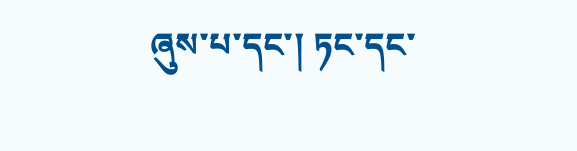ཞུས་པ་དང་། ཏང་དང་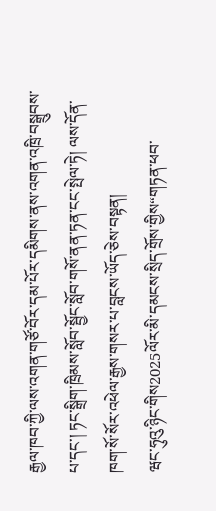རྒྱལ་ཁབ་ཀྱི་ལས་འགན་གཙོ་བོར་དམ་པོར་དམིགས་ནས་འགན་འཁྲི་བསྒྲུབས་པ་དང་། ཏང་སྒྲིག་ཁྲིམས་སློབ་སྦྱོང་སློབ་གསོ་ནན་ཏན་ངང་སྤེལ་ཏེ། ལས་དོན་ཁག་སོ་སོར་འཕེལ་རྒྱས་གསར་པ་བླངས་ཡོད་ཅེས་བསྟན།
ཝང་ཧུའུ་ཉིང་གིས2025ལོར་མི་དམངས་སྲིད་གྲོས་གྱིས“གཏན་ཕབ་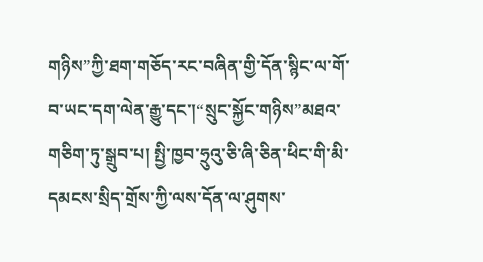གཉིས”ཀྱི་ཐག་གཅོད་རང་བཞིན་གྱི་དོན་སྙིང་ལ་གོ་བ་ཡང་དག་ལེན་རྒྱུ་དང་།“སྲུང་སྐྱོང་གཉིས”མཐའ་གཅིག་ཏུ་སྒྲུབ་པ། སྤྱི་ཁྱབ་ཧྲུའུ་ཅི་ཞི་ཅིན་ཕིང་གི་མི་དམངས་སྲིད་གྲོས་ཀྱི་ལས་དོན་ལ་ཤུགས་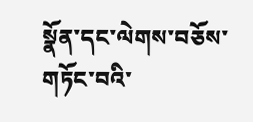སྣོན་དང་ལེགས་བཅོས་གཏོང་བའི་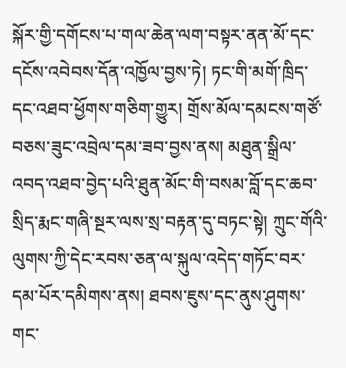སྐོར་གྱི་དགོངས་པ་གལ་ཆེན་ལག་བསྟར་ནན་མོ་དང་དངོས་འབེབས་དོན་འཁྱོལ་བྱས་ཏེ། ཏང་གི་མགོ་ཁྲིད་དང་འཐབ་ཕྱོགས་གཅིག་གྱུར། གྲོས་མོལ་དམངས་གཙོ་བཅས་ཟུང་འབྲེལ་དམ་ཟབ་བྱས་ནས། མཐུན་སྒྲིལ་འབད་འཐབ་བྱེད་པའི་ཐུན་མོང་གི་བསམ་བློ་དང་ཆབ་སྲིད་རྨང་གཞི་སྔར་ལས་སྲ་བརྟན་དུ་བཏང་སྟེ། ཀྲུང་གོའི་ལུགས་ཀྱི་དེང་རབས་ཅན་ལ་སྐུལ་འདེད་གཏོང་བར་དམ་པོར་དམིགས་ནས། ཐབས་ཇུས་དང་ནུས་ཤུགས་གང་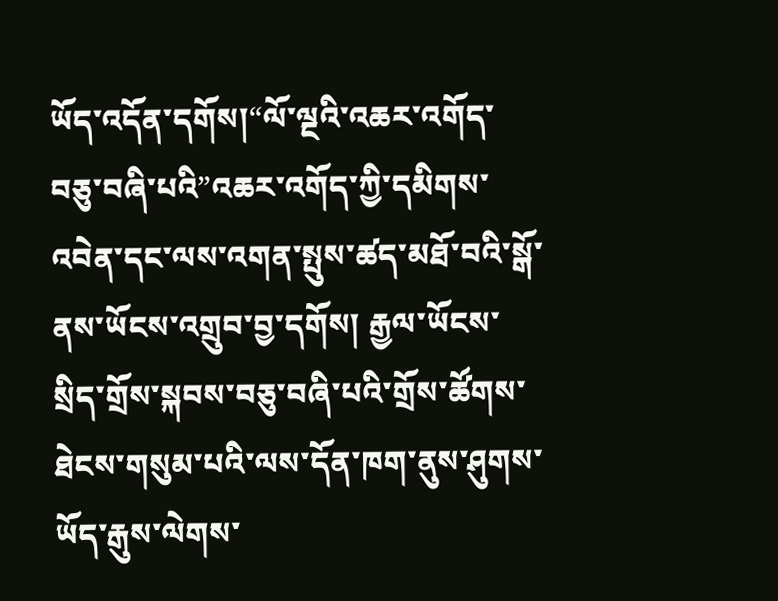ཡོད་འདོན་དགོས།“ལོ་ལྔའི་འཆར་འགོད་བཅུ་བཞི་པའི”འཆར་འགོད་ཀྱི་དམིགས་འབེན་དང་ལས་འགན་སྤུས་ཚད་མཐོ་བའི་སྒོ་ནས་ཡོངས་འགྲུབ་བྱ་དགོས། རྒྱལ་ཡོངས་སྲིད་གྲོས་སྐབས་བཅུ་བཞི་པའི་གྲོས་ཚོགས་ཐེངས་གསུམ་པའི་ལས་དོན་ཁག་ནུས་ཤུགས་ཡོད་རྒུས་ལེགས་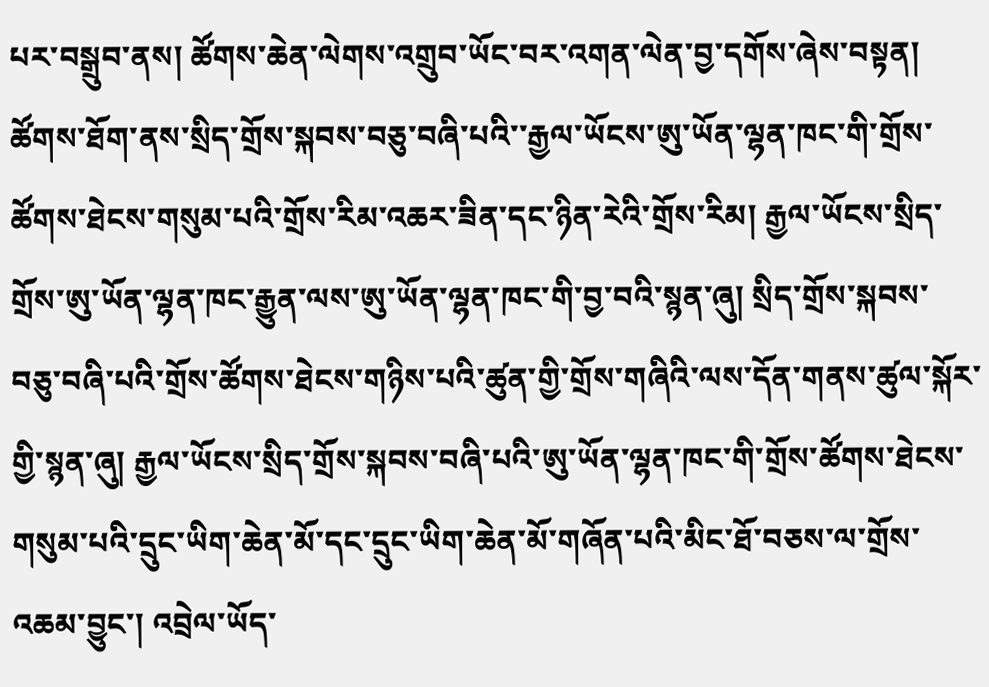པར་བསྒྲུབ་ནས། ཚོགས་ཆེན་ལེགས་འགྲུབ་ཡོང་བར་འགན་ལེན་བྱ་དགོས་ཞེས་བསྟན།
ཚོགས་ཐོག་ནས་སྲིད་གྲོས་སྐབས་བཅུ་བཞི་པའི་་རྒྱལ་ཡོངས་ཨུ་ཡོན་ལྷན་ཁང་གི་གྲོས་ཚོགས་ཐེངས་གསུམ་པའི་གྲོས་རིམ་འཆར་ཟིན་དང་ཉིན་རེའི་གྲོས་རིམ། རྒྱལ་ཡོངས་སྲིད་གྲོས་ཨུ་ཡོན་ལྷན་ཁང་རྒྱུན་ལས་ཨུ་ཡོན་ལྷན་ཁང་གི་བྱ་བའི་སྙན་ཞུ། སྲིད་གྲོས་སྐབས་བཅུ་བཞི་པའི་གྲོས་ཚོགས་ཐེངས་གཉིས་པའི་ཚུན་གྱི་གྲོས་གཞིའི་ལས་དོན་གནས་ཚུལ་སྐོར་གྱི་སྙན་ཞུ། རྒྱལ་ཡོངས་སྲིད་གྲོས་སྐབས་བཞི་པའི་ཨུ་ཡོན་ལྷན་ཁང་གི་གྲོས་ཚོགས་ཐེངས་གསུམ་པའི་དྲུང་ཡིག་ཆེན་མོ་དང་དྲུང་ཡིག་ཆེན་མོ་གཞོན་པའི་མིང་ཐོ་བཅས་ལ་གྲོས་འཆམ་བྱུང་། འབྲེལ་ཡོད་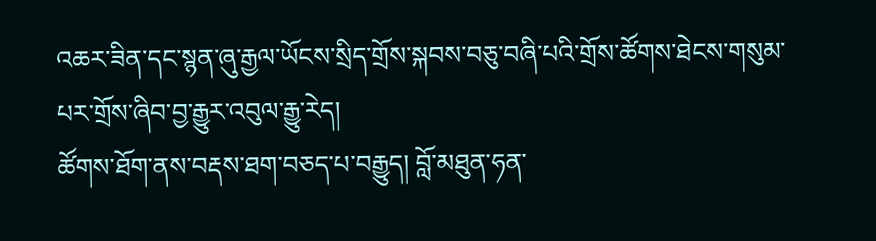འཆར་ཟིན་དང་སྙན་ཞུ་རྒྱལ་ཡོངས་སྲིད་གྲོས་སྐབས་བཅུ་བཞི་པའི་གྲོས་ཚོགས་ཐེངས་གསུམ་པར་གྲོས་ཞིབ་བྱ་རྒྱུར་འབུལ་རྒྱུ་རེད།
ཚོགས་ཐོག་ནས་བརྡས་ཐག་བཅད་པ་བརྒྱུད། བློ་མཐུན་ཧན་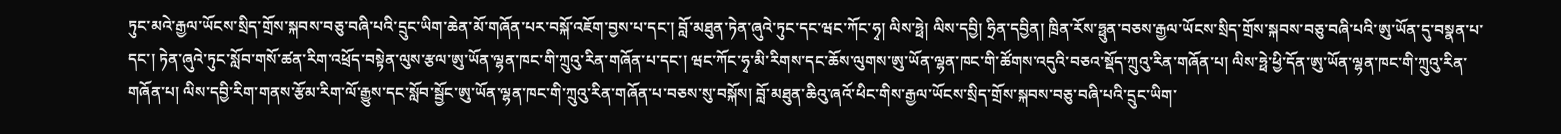ཏུང་མའེ་རྒྱལ་ཡོངས་སྲིད་གྲོས་སྐབས་བཅུ་བཞི་པའི་དྲུང་ཡིག་ཆེན་མོ་གཞོན་པར་བསྐོ་འཇོག་བྱས་པ་དང་། བློ་མཐུན་ཏེན་ཞུའེ་ཏུང་དང་ཝང་ཀོང་ཧྭ། ལིས་ཧྥེ། ལིས་དབྱི། ཧྲིན་དབྱིན། ཁྲིན་རོས་ཧྥུན་བཅས་རྒྱལ་ཡོངས་སྲིད་གྲོས་སྐབས་བཅུ་བཞི་པའི་ཨུ་ཡོན་དུ་བསྣན་པ་དང་། ཏེན་ཞུའེ་ཏུང་སློབ་གསོ་ཚན་རིག་འཕྲོད་བསྟེན་ལུས་རྩལ་ཨུ་ཡོན་ལྷན་ཁང་གི་ཀྲུའུ་རིན་གཞོན་པ་དང་། ཝང་ཀོང་ཧྭ་མི་རིགས་དང་ཆོས་ལུགས་ཨུ་ཡོན་ལྷན་ཁང་གི་ཚོགས་འདུའི་བཅའ་སྡོད་ཀྲུའུ་རིན་གཞོན་པ། ལིས་ཧྥེ་ཕྱི་དོན་ཨུ་ཡོན་ལྷན་ཁང་གི་ཀྲུའུ་རིན་གཞོན་པ། ལིས་དབྱི་རིག་གནས་རྩོམ་རིག་ལོ་རྒྱུས་དང་སློབ་སྦྱོང་ཨུ་ཡོན་ལྷན་ཁང་གི་ཀྲུའུ་རིན་གཞོན་པ་བཅས་སུ་བསྐོས། བློ་མཐུན་ཆིའུ་ཞའོ་ཕིང་གིས་རྒྱལ་ཡོངས་སྲིད་གྲོས་སྐབས་བཅུ་བཞི་པའི་དྲུང་ཡིག་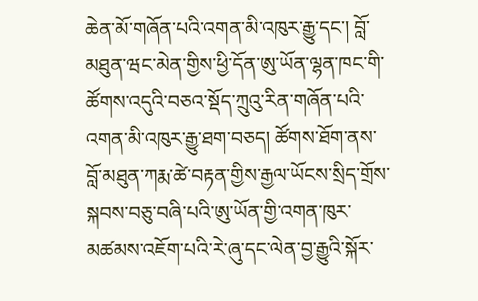ཆེན་མོ་གཞོན་པའི་འགན་མི་འཁུར་རྒྱུ་དང་། བློ་མཐུན་ཝང་མེན་གྱིས་ཕྱི་དོན་ཨུ་ཡོན་ལྷན་ཁང་གི་ཚོགས་འདུའི་བཅའ་སྡོད་ཀྲུའུ་རིན་གཞོན་པའི་འགན་མི་འཁུར་རྒྱུ་ཐག་བཅད། ཚོགས་ཐོག་ནས་བློ་མཐུན་ཀརྨ་ཚེ་བརྟན་གྱིས་རྒྱལ་ཡོངས་སྲིད་གྲོས་སྐབས་བཅུ་བཞི་པའི་ཨུ་ཡོན་གྱི་འགན་ཁུར་མཚམས་འཇོག་པའི་རེ་ཞུ་དང་ལེན་བྱ་རྒྱུའི་སྐོར་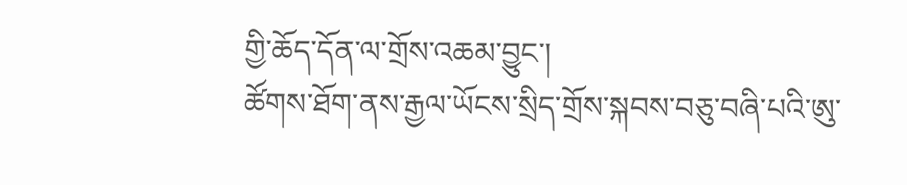གྱི་ཆོད་དོན་ལ་གྲོས་འཆམ་བྱུང་།
ཚོགས་ཐོག་ནས་རྒྱལ་ཡོངས་སྲིད་གྲོས་སྐབས་བཅུ་བཞི་པའི་ཨུ་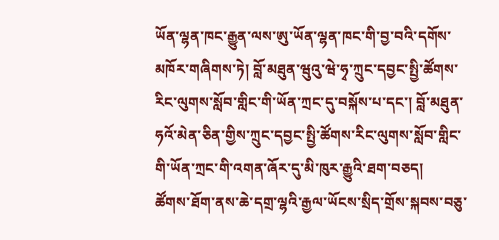ཡོན་ལྷན་ཁང་རྒྱུན་ལས་ཨུ་ཡོན་ལྷན་ཁང་གི་བྱ་བའི་དགོས་མཁོར་གཞིགས་ཏེ། བློ་མཐུན་ཝུའུ་ཝེ་ཧྭ་ཀྲུང་དབྱང་སྤྱི་ཚོགས་རིང་ལུགས་སློབ་གླིང་གི་ཡོན་ཀྲང་དུ་བསྐོས་པ་དང་། བློ་མཐུན་ཧའོ་མེན་ཅིན་གྱིས་ཀྲུང་དབྱང་སྤྱི་ཚོགས་རིང་ལུགས་སློབ་གླིང་གི་ཡོན་ཀྲང་གི་འགན་ཞོར་དུ་མི་ཁུར་རྒྱུའི་ཐག་བཅད།
ཚོགས་ཐོག་ནས་ཆེ་དགྲ་ལྷའི་རྒྱལ་ཡོངས་སྲིད་གྲོས་སྐབས་བཅུ་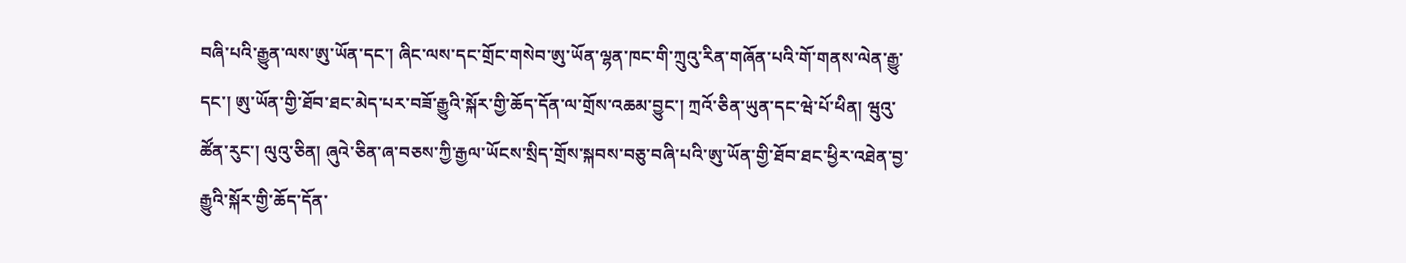བཞི་པའི་རྒྱུན་ལས་ཨུ་ཡོན་དང་། ཞིང་ལས་དང་གྲོང་གསེབ་ཨུ་ཡོན་ལྷན་ཁང་གི་ཀྲུའུ་རིན་གཞོན་པའི་གོ་གནས་ལེན་རྒྱུ་དང་། ཨུ་ཡོན་གྱི་ཐོབ་ཐང་མེད་པར་བཟོ་རྒྱུའི་སྐོར་གྱི་ཆོད་དོན་ལ་གྲོས་འཆམ་བྱུང་། ཀྲའོ་ཅིན་ཡུན་དང་ཝེ་པོ་ཕིན། ཝུའུ་ཚོན་རུང་། ལུའུ་ཅིན། ཞུའེ་ཅིན་ཞ་བཅས་ཀྱི་རྒྱལ་ཡོངས་སྲིད་གྲོས་སྐབས་བཅུ་བཞི་པའི་ཨུ་ཡོན་གྱི་ཐོབ་ཐང་ཕྱིར་འཐེན་བྱ་རྒྱུའི་སྐོར་གྱི་ཆོད་དོན་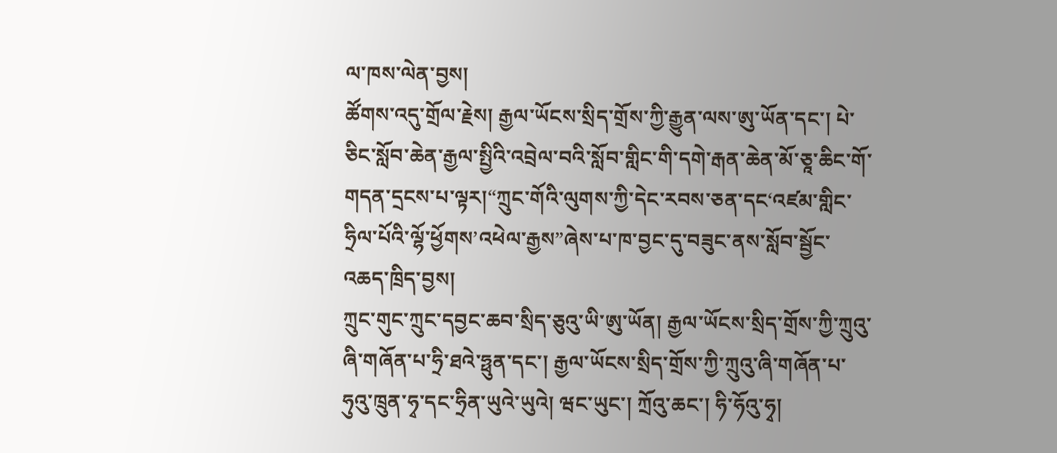ལ་ཁས་ལེན་བྱས།
ཚོགས་འདུ་གྲོལ་རྗེས། རྒྱལ་ཡོངས་སྲིད་གྲོས་ཀྱི་རྒྱུན་ལས་ཨུ་ཡོན་དང་། པེ་ཅིང་སློབ་ཆེན་རྒྱལ་སྤྱིའི་འབྲེལ་བའི་སློབ་གླིང་གི་དགེ་རྒན་ཆེན་མོ་ཅཱ་ཆིང་གོ་གདན་དྲངས་པ་ལྟར།“ཀྲུང་གོའི་ལུགས་ཀྱི་དེང་རབས་ཅན་དང‘འཛམ་གླིང་ཧྲིལ་པོའི་ལྷོ་ཕྱོགས’འཕེལ་རྒྱས”ཞེས་པ་ཁ་བྱང་དུ་བཟུང་ནས་སློབ་སྦྱོང་འཆད་ཁྲིད་བྱས།
ཀྲུང་གུང་ཀྲུང་དབྱང་ཆབ་སྲིད་ཅུའུ་ཡི་ཨུ་ཡོན། རྒྱལ་ཡོངས་སྲིད་གྲོས་ཀྱི་ཀྲུའུ་ཞི་གཞོན་པ་ཧྲི་ཐའེ་ཧྥུན་དང་། རྒྱལ་ཡོངས་སྲིད་གྲོས་ཀྱི་ཀྲུའུ་ཞི་གཞོན་པ་ཧུའུ་ཁྲུན་ཧྭ་དང་ཧྲིན་ཡུའེ་ཡུའེ། ཝང་ཡུང་། ཀྲོའུ་ཆང་། ཧི་ཧོའུ་ཧྭ།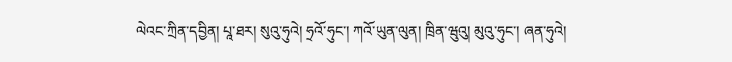ལེའང་ཀྲིན་དབྱིན། པཱ་ཐར། སུའུ་ཧུའེ། ཧྲའོ་ཧུང་། ཀའོ་ཡུན་ལུན། ཁྲིན་ཝུའུ། མུའུ་ཧུང་། ཞན་ཧུའེ།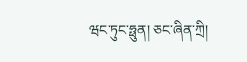ཝང་ཏུང་ཧྥུན། ཅང་ཞིན་ཀྲི།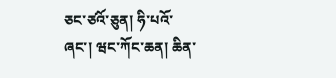ཅང་ཙའོ་ཅུན། ཧི་པའོ་ཞང་། ཝང་ཀོང་ཆན། ཆིན་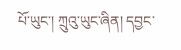པོ་ཡུང་། ཀྲུའུ་ཡུང་ཞིན། དབྱང་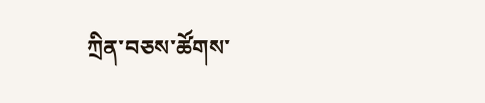ཀྲིན་བཅས་ཚོགས་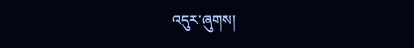འདུར་ཞུགས།